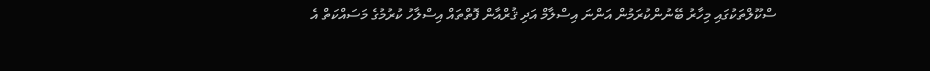ސްކޫލްތަކުގައި މިހާރު ބޭނުންކުރަމުން އަންނަ އިސްލާމް އަދި ޤުރްއާން ފޮތްތައް އިސްލާހު ކުރުމުގެ މަސައްކަތް އެ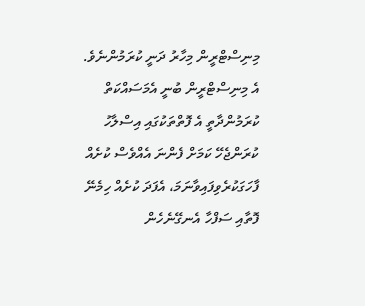މިނިސްޓްރީން މިހާރު ދަނީ ކުރަމުންނެވެ.
އެ މިނިސްޓްރީން ބުނީ އެމަސައްކަތް ކުރަމުންދާތީ އެ ފޮތްތަކުގައި އިސްލާހު ކުރަންޖެހޭ ކަމަށް ފެންނަ އެއްވެސް ކުށެއް ފާހަގަކުރެވިފައިވާނަމަ، އެފަދަ ކުށެއް ހިމެނޭ ފޮތާއި ސަފްހާ އެނގޭނެހެން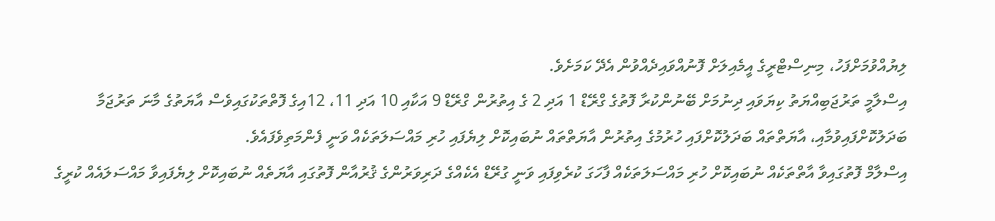ލިޔުއްވުމަށްފަހު، މިނިސްޓްރީގެ އީމެއިލަށް ފޮނުއްވައިދެއްވުން އެދޭ ކަމަށެވެ.
އިސްލާމީ ތަރުޖަބިއްޔަތު ކިޔަވައި ދިނުމަށް ބޭނުންކުރާ ފޮތުގެ ގްރޭޑް 1 އަދި 2 ގެ އިތުރުން ގްރޭޑް 9 އަކާއި 10 އަދި 11، 12އިގެ ފޮތްތަކުގައިވެސް އާޔަތުގެ މާނަ ތަރުޖަމާ ބަދަލުކޮށްފައިވުމާއި، އާޔަތްތައް ބަދަލުކޮށްފައި ހުރުމުގެ އިތުރުން އާޔަތްތައް ނުބައިކޮށް ލިޔެފައި ހުރި މައްސަލަތަކެއް ވަނީ ފެންމަތިވެފައެވެ.
އިސްލާމް ފޮތުގައިވާ އާތްތަކެއް ނުބައިކޮށް ހުރި މައްސަލަތަކެއް ފާހަގަ ކުރެވިފައި ވަނީ ގުރޭޑް އެކެއްގެ ދަރިވަރުންގެ ޤުރުއާން ފޮތުގައި އާޔަތެއް ނުބައިކޮށް ލިޔެފައިވާ މައްސަލައެއް ކުރީގެ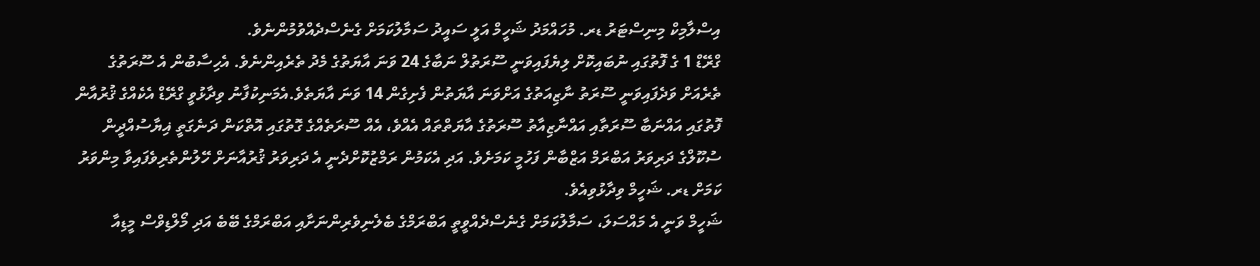އިސްލާމިކް މިނިސްޓަރު ޑރ. މުހައްމަދު ޝަހީމް އަލީ ސައީދު ސަމާލުކަމަށް ގެނެސްދެއްވުމުންނެވެ.
ގްރޭޑް 1 ގެ ފޮތުގައި ނުބައިކޮށް ލިޔެފައިވަނީ ސޫރަތުލް ނަބާގެ 24 ވަނަ އާޔަތުގެ މެދު ތެރެއިންނެވެ. އެހިސާބުން އެ ސޫރަތުގެ ތެރެއަށް ވަދެފައިވަނީ ސޫރަތު ނާޒިއަތުގެ އަށްވަނަ އާޔަތުން ފެށިގެން 14 ވަނަ އާޔަތެވެ.އެމަނިކުފާނު ވިދާޅުވީ ގްރޭޑް އެކެއްގެ ޤުރުއާން ފޮތުގައި އައްނަބާ ސޫރަތާއި އައްނާޒިއާތު ސޫރަތުގެ އާޔަތްތައް އެއްވެ، އެއް ސޫރަތެއްގެ ގޮތުގައި އޮތްކަން ދަނެގަތީ ޣިޔާސުއްދީން ސުކޫލްގެ ދަރިވަރު އަބްރަމް އަޒްބާން ފަހުމީ ކަމަށެވެ. އަދި އެކަމުން ރަމްޒުކޮށްދެނީ އެ ދަރިވަރު ޤުރުއާނަށް ހޭލުންތެރިވެފައިވާ މިންވަރު ކަމަށް ޑރ. ޝަހީމް ވިދާޅުވިއެވެ.
ޝަހީމް ވަނީ އެ މައްސަލަ، ސަމާލުކަމަށް ގެނެސްދެއްވީތީ އަބްރަމްގެ ބެލެނިވެރިންނަށާއި އަބްރަމްގެ ބޭބެ އަދި މޯލްޑިވްސް މީޑިއާ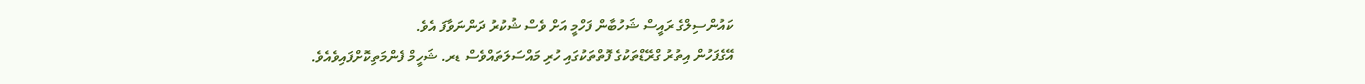ކައުންސިލްގެ ރައީސް ޝަހުބާން ފަހްމީ އަށް ވެސް ޝުކުރު ދަންނަވާފަ އެވެ.
އޭގެފަހުން އިތުރު ގްރޭޑްތަކުގެ ފޮތްތަކުގައި ހުރި މައްސަލަތައްވެސް ޑރ. ޝަހީމް ފެންމަތިކޮށްފައިވެއެވެ.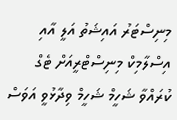މިނިސްޓަރު އައިޝަތު އަލީ އާއި އިސްލާމިކް މިނިސްޓްރީއަށް ޓެގް ކުރައްވާ ޝަހީމް ޝަހީމް ވިދާޅުވީ އަވަސް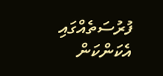ފުރުސަތެއްގައި އެކަންކަން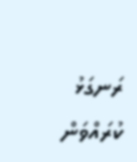ރަނގަޅު ކުރައްވަން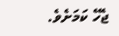ޖެހޭ ކަމަށެވެ.